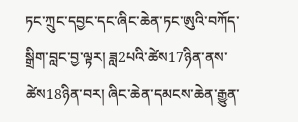ཏང་ཀྲུང་དབྱང་དང་ཞིང་ཆེན་ཏང་ཨུའི་བཀོད་སྒྲིག་བླང་བྱ་ལྟར། ཟླ2པའི་ཚེས17ཉིན་ནས་ཚེས18ཉིན་བར། ཞིང་ཆེན་དམངས་ཆེན་རྒྱུན་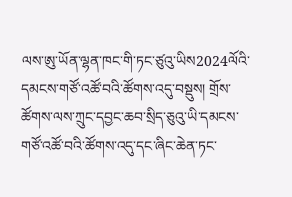ལས་ཨུ་ཡོན་ལྷན་ཁང་གི་ཏང་ཙུའུ་ཡིས2024ལོའི་དམངས་གཙོ་འཚོ་བའི་ཚོགས་འདུ་བསྡུས། གྲོས་ཚོགས་ལས་ཀྲུང་དབྱང་ཆབ་སྲིད་ཅུའུ་ཡི་དམངས་གཙོ་འཚོ་བའི་ཚོགས་འདུ་དང་ཞིང་ཆེན་ཏང་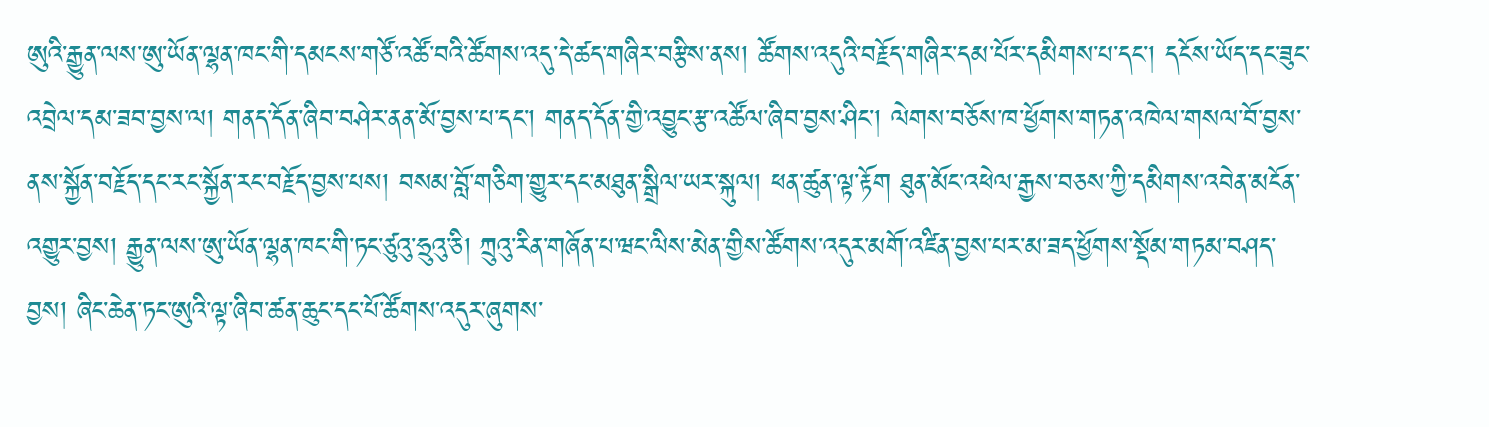ཨུའི་རྒྱུན་ལས་ཨུ་ཡོན་ལྷན་ཁང་གི་དམངས་གཙོ་འཚོ་བའི་ཚོགས་འདུ་དེ་ཚད་གཞིར་བརྩིས་ནས། ཚོགས་འདུའི་བརྗོད་གཞིར་དམ་པོར་དམིགས་པ་དང་། དངོས་ཡོད་དང་ཟུང་འབྲེལ་དམ་ཟབ་བྱས་ལ། གནད་དོན་ཞིབ་བཤེར་ནན་མོ་བྱས་པ་དང་། གནད་དོན་གྱི་འབྱུང་རྩ་འཚོལ་ཞིབ་བྱས་ཤིང་། ལེགས་བཅོས་ཁ་ཕྱོགས་གཏན་འཁེལ་གསལ་བོ་བྱས་ནས་སྐྱོན་བརྗོད་དང་རང་སྐྱོན་རང་བརྗོད་བྱས་པས། བསམ་བློ་གཅིག་གྱུར་དང་མཐུན་སྒྲིལ་ཡར་སྐུལ། ཕན་ཚུན་ལྟ་རྟོག ཐུན་མོང་འཕེལ་རྒྱས་བཅས་ཀྱི་དམིགས་འབེན་མངོན་འགྱུར་བྱས། རྒྱུན་ལས་ཨུ་ཡོན་ལྷན་ཁང་གི་ཏང་ཙུའུ་ཧྲུའུ་ཅི། ཀྲུའུ་རིན་གཞོན་པ་ཝང་ལིས་མེན་གྱིས་ཚོགས་འདུར་མགོ་འཛིན་བྱས་པར་མ་ཟད་ཕྱོགས་སྡོམ་གཏམ་བཤད་བྱས། ཞིང་ཆེན་ཏང་ཨུའི་ལྟ་ཞིབ་ཚན་ཆུང་དང་པོ་ཚོགས་འདུར་ཞུགས་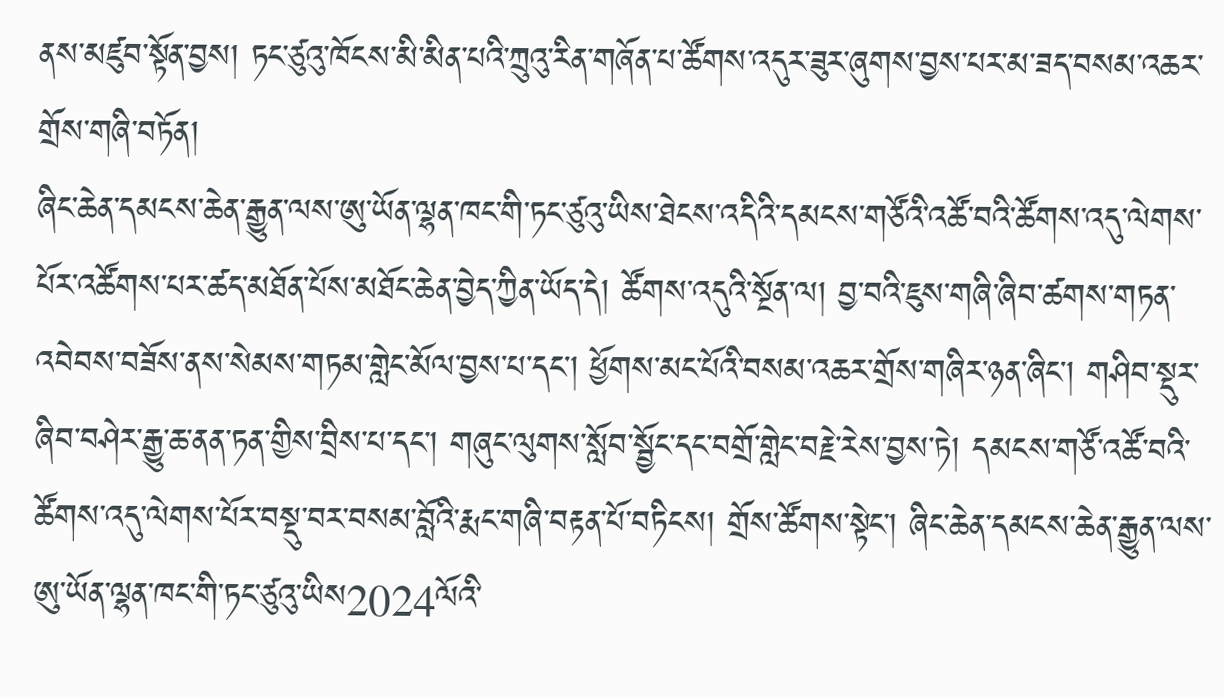ནས་མཛུབ་སྟོན་བྱས། ཏང་ཙུའུ་ཁོངས་མི་མིན་པའི་ཀྲུའུ་རིན་གཞོན་པ་ཚོགས་འདུར་ཟུར་ཞུགས་བྱས་པར་མ་ཟད་བསམ་འཆར་གྲོས་གཞི་བཏོན།
ཞིང་ཆེན་དམངས་ཆེན་རྒྱུན་ལས་ཨུ་ཡོན་ལྷན་ཁང་གི་ཏང་ཙུའུ་ཡིས་ཐེངས་འདིའི་དམངས་གཙོའི་འཚོ་བའི་ཚོགས་འདུ་ལེགས་པོར་འཚོགས་པར་ཚད་མཐོན་པོས་མཐོང་ཆེན་བྱེད་ཀྱིན་ཡོད་དེ། ཚོགས་འདུའི་སྔོན་ལ། བྱ་བའི་ཇུས་གཞི་ཞིབ་ཚགས་གཏན་འབེབས་བཟོས་ནས་སེམས་གཏམ་གླེང་མོལ་བྱས་པ་དང་། ཕྱོགས་མང་པོའི་བསམ་འཆར་གྲོས་གཞིར་ཉན་ཞིང་། གཤིབ་སྡུར་ཞིབ་བཤེར་རྒྱུ་ཆ་ནན་ཏན་གྱིས་བྲིས་པ་དང་། གཞུང་ལུགས་སློབ་སྦྱོང་དང་བགྲོ་གླེང་བརྗེ་རེས་བྱས་ཏེ། དམངས་གཙོ་འཚོ་བའི་ཚོགས་འདུ་ལེགས་པོར་བསྡུ་བར་བསམ་བློའི་རྨང་གཞི་བརྟན་པོ་བཏིངས། གྲོས་ཚོགས་སྟེང་། ཞིང་ཆེན་དམངས་ཆེན་རྒྱུན་ལས་ཨུ་ཡོན་ལྷན་ཁང་གི་ཏང་ཙུའུ་ཡིས2024ལོའི་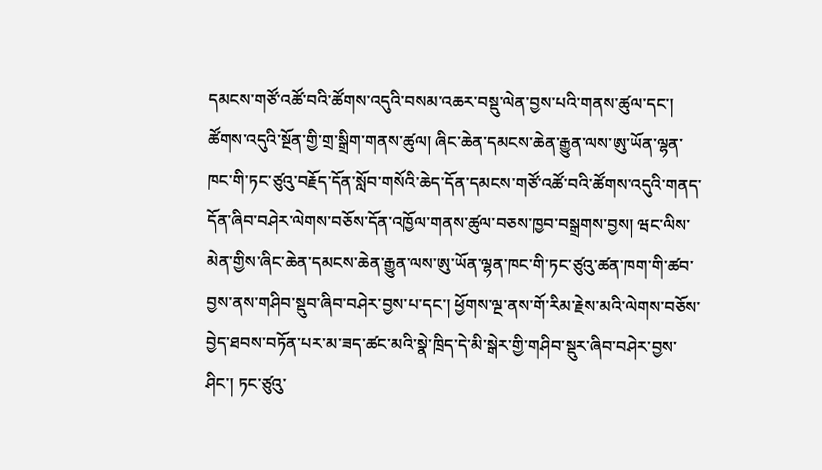དམངས་གཙོ་འཚོ་བའི་ཚོགས་འདུའི་བསམ་འཆར་བསྡུ་ལེན་བྱས་པའི་གནས་ཚུལ་དང་། ཚོགས་འདུའི་སྔོན་གྱི་གྲ་སྒྲིག་གནས་ཚུལ། ཞིང་ཆེན་དམངས་ཆེན་རྒྱུན་ལས་ཨུ་ཡོན་ལྷན་ཁང་གི་ཏང་ཙུའུ་བརྗོད་དོན་སློབ་གསོའི་ཆེད་དོན་དམངས་གཙོ་འཚོ་བའི་ཚོགས་འདུའི་གནད་དོན་ཞིབ་བཤེར་ལེགས་བཅོས་དོན་འཁྱོལ་གནས་ཚུལ་བཅས་ཁྱབ་བསྒྲགས་བྱས། ཝང་ལིས་མེན་གྱིས་ཞིང་ཆེན་དམངས་ཆེན་རྒྱུན་ལས་ཨུ་ཡོན་ལྷན་ཁང་གི་ཏང་ཙུའུ་ཚན་ཁག་གི་ཚབ་བྱས་ནས་གཤིབ་སྡུབ་ཞིབ་བཤེར་བྱས་པ་དང་། ཕྱོགས་ལྔ་ནས་གོ་རིམ་རྗེས་མའི་ལེགས་བཅོས་བྱེད་ཐབས་བཏོན་པར་མ་ཟད་ཚང་མའི་སྣེ་ཁྲིད་དེ་མི་སྒེར་གྱི་གཤིབ་སྡུར་ཞིབ་བཤེར་བྱས་ཤིང་། ཏང་ཙུའུ་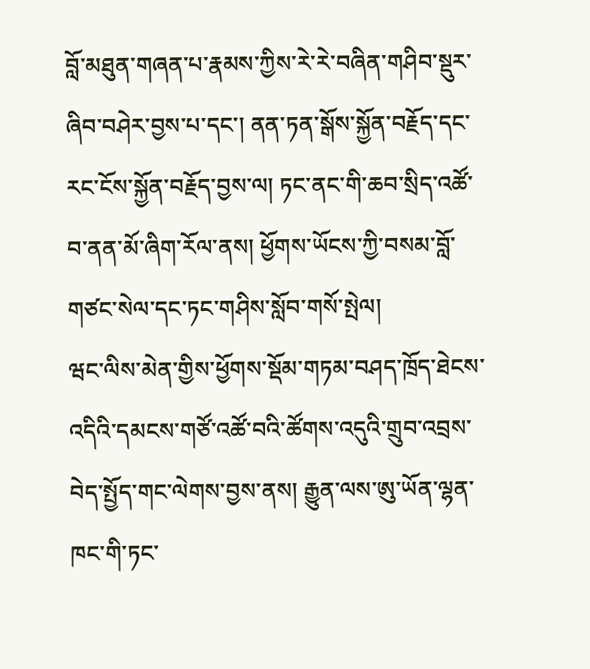བློ་མཐུན་གཞན་པ་རྣམས་ཀྱིས་རེ་རེ་བཞིན་གཤིབ་སྡུར་ཞིབ་བཤེར་བྱས་པ་དང་། ནན་ཏན་སྒོས་སྐྱོན་བརྗོད་དང་རང་ངོས་སྐྱོན་བརྗོད་བྱས་ལ། ཏང་ནང་གི་ཆབ་སྲིད་འཚོ་བ་ནན་མོ་ཞིག་རོལ་ནས། ཕྱོགས་ཡོངས་ཀྱི་བསམ་བློ་གཙང་སེལ་དང་ཏང་གཤིས་སློབ་གསོ་སྤེལ།
ཝང་ལིས་མེན་གྱིས་ཕྱོགས་སྡོམ་གཏམ་བཤད་ཁྲོད་ཐེངས་འདིའི་དམངས་གཙོ་འཚོ་བའི་ཚོགས་འདུའི་གྲུབ་འབྲས་བེད་སྤྱོད་གང་ལེགས་བྱས་ནས། རྒྱུན་ལས་ཨུ་ཡོན་ལྷན་ཁང་གི་ཏང་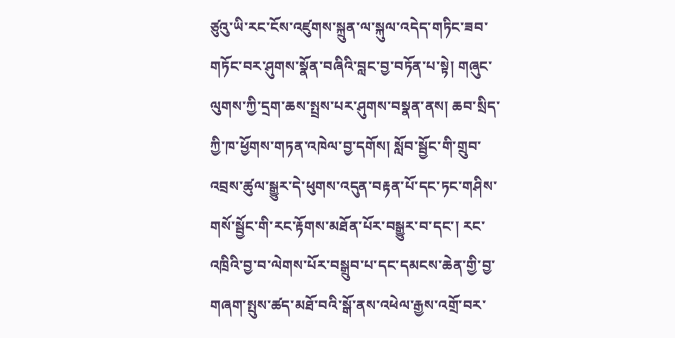ཙུའུ་ཡི་རང་ངོས་འཛུགས་སྐྲུན་ལ་སྐུལ་འདེད་གཏིང་ཟབ་གཏོང་བར་ཤུགས་སྣོན་བཞིའི་བླང་བྱ་བཏོན་པ་སྟེ། གཞུང་ལུགས་ཀྱི་དྲག་ཆས་སྤྲས་པར་ཤུགས་བསྣན་ནས། ཆབ་སྲིད་ཀྱི་ཁ་ཕྱོགས་གཏན་འཁེལ་བྱ་དགོས། སློབ་སྦྱོང་གི་གྲུབ་འབྲས་ཚུལ་སྒྱུར་དེ་ཕུགས་འདུན་བརྟན་པོ་དང་ཏང་གཤིས་གསོ་སྦྱོང་གི་རང་རྟོགས་མཐོན་པོར་བསྒྱུར་བ་དང་། རང་འཁྲིའི་བྱ་བ་ལེགས་པོར་བསྒྲུབ་པ་དང་དམངས་ཆེན་གྱི་བྱ་གཞག་སྤུས་ཚད་མཐོ་བའི་སྒོ་ནས་འཕེལ་རྒྱས་འགྲོ་བར་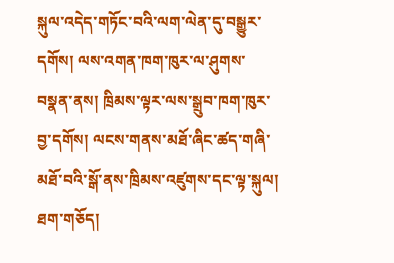སྐུལ་འདེད་གཏོང་བའི་ལག་ལེན་དུ་བསྒྱུར་དགོས། ལས་འགན་ཁག་ཁུར་ལ་ཤུགས་བསྣན་ནས། ཁྲིམས་ལྟར་ལས་སྒྲུབ་ཁག་ཁུར་བྱ་དགོས། ལངས་གནས་མཐོ་ཞིང་ཚད་གཞི་མཐོ་བའི་སྒོ་ནས་ཁྲིམས་འཛུགས་དང་ལྟ་སྐུལ། ཐག་གཅོད།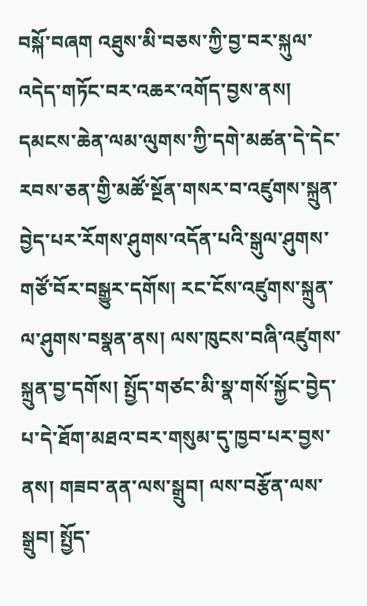བསྐོ་བཞག འཐུས་མི་བཅས་ཀྱི་བྱ་བར་སྐུལ་འདེད་གཏོང་བར་འཆར་འགོད་བྱས་ནས། དམངས་ཆེན་ལམ་ལུགས་ཀྱི་དགེ་མཚན་དེ་དེང་རབས་ཅན་གྱི་མཚོ་སྔོན་གསར་བ་འཛུགས་སྐྲུན་བྱེད་པར་རོགས་ཤུགས་འདོན་པའི་སྒུལ་ཤུགས་གཙོ་བོར་བསྒྱུར་དགོས། རང་ངོས་འཛུགས་སྐྲུན་ལ་ཤུགས་བསྣན་ནས། ལས་ཁུངས་བཞི་འཛུགས་སྐྲུན་བྱ་དགོས། སྤྱོད་གཙང་མི་སྣ་གསོ་སྐྱོང་བྱེད་པ་དེ་ཐོག་མཐའ་བར་གསུམ་དུ་ཁྱབ་པར་བྱས་ནས། གཟབ་ནན་ལས་སྒྲུབ། ལས་བརྩོན་ལས་སྒྲུབ། སྤྱོད་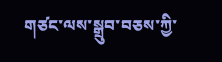གཙང་ལས་སྒྲུབ་བཅས་ཀྱི་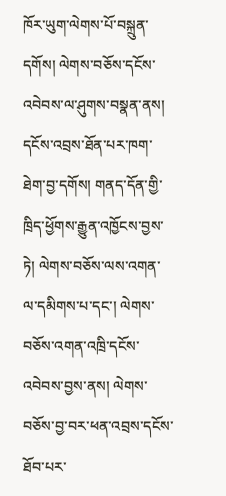ཁོར་ཡུག་ལེགས་པོ་བསྐྲུན་དགོས། ལེགས་བཅོས་དངོས་འབེབས་ལ་ཤུགས་བསྣན་ནས། དངོས་འབྲས་ཐོན་པར་ཁག་ཐེག་བྱ་དགོས། གནད་དོན་གྱི་ཁྲིད་ཕྱོགས་རྒྱུན་འཁྱོངས་བྱས་ཏེ། ལེགས་བཅོས་ལས་འགན་ལ་དམིགས་པ་དང་། ལེགས་བཅོས་འགན་འཁྲི་དངོས་འབེབས་བྱས་ནས། ལེགས་བཅོས་བྱ་བར་ཕན་འབྲས་དངོས་ཐོབ་པར་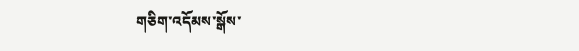གཅིག་འདོམས་སྒོས་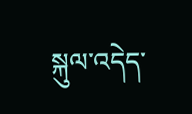སྐུལ་འདེད་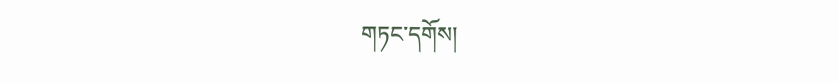གཏང་དགོས།